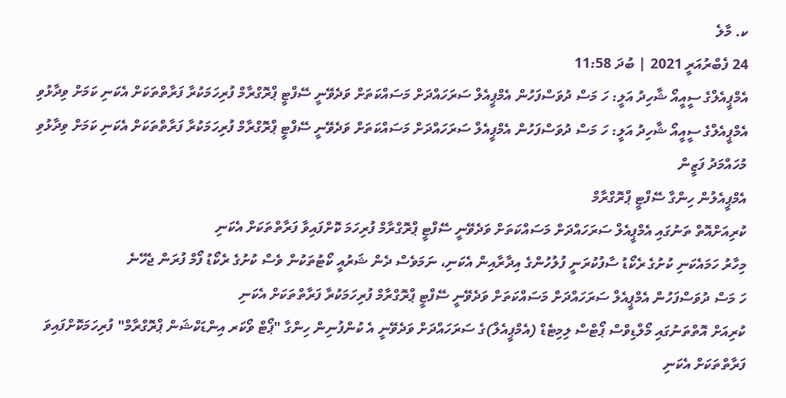ކ. މާލެ
24 ފެބްރުއަރީ 2021 | ބުދަ 11:58
އެމްޕީއެލްގެ ސީއީއޯ ޝާހިދު އަލީ: ހަ މަސް ދުވަސްފަހުން އެމްޕީއެލް ސަރަހައްދަށް މަސައްކަތަށް ވަދެވޭނީ ސޭފްޓީ ޕްރޮގްރާމް ފުރިހަމަކުރާ ފަރާތްތަކަށް އެކަނި ކަމަށް ވިދާޅުވި
އެމްޕީއެލްގެ ސީއީއޯ ޝާހިދު އަލީ: ހަ މަސް ދުވަސްފަހުން އެމްޕީއެލް ސަރަހައްދަށް މަސައްކަތަށް ވަދެވޭނީ ސޭފްޓީ ޕްރޮގްރާމް ފުރިހަމަކުރާ ފަރާތްތަކަށް އެކަނި ކަމަށް ވިދާޅުވި
މުހައްމަދު ފަޒީން
އެމްޕީއެލުން ހިންގާ ސޭފްޓީ ޕްރޮގްރާމް
ކުރިއަށްއޮތް ތަނުގައި އެމްޕީއެލް ސަރަހައްދަށް މަސައްކަތަށް ވަދެވޭނީ ސޭފްޓީ ޕްރޮގްރާމް ފުރިހަމަ ކޮށްފައިވާ ފަރާތްތަކަށް އެކަނި
މިހާރު ހަމައެކަނި ކުށުގެ ރެކޯޑު ސާފުކުރަނީ ފުލުހުންގެ އިދާރާއިން އެކަނި، ނަމަވެސް ދެން ޝަރުއީ ކޯޓުތަކުން ވެސް ކުށުގެ ރެކޯޑު ފޯމް ފުރަން ޖެހޭނެ
ހަ މަސް ދުވަސްފަހުން އެމްޕީއެލް ސަރަހައްދަށް މަސައްކަތަށް ވަދެވޭނީ ސޭފްޓީ ޕްރޮގްރާމް ފުރިހަމަކުރާ ފަރާތްތަކަށް އެކަނި
ކުރިއަށް އޮތްތަނުގައި މޯލްޑިވްސް ޕޯޓްސް ލިމިޓެޑް (އެމްޕީއެލް)ގެ ސަރަހައްދަށް ވަދެވޭނީ އެ ކުންފުނިން ހިންގާ "ޕޯޓް ވޯކަރ އިންޑަކްޝަން ޕްރޮގްރާމް" ފުރިހަމަކޮށްފައިވަ ފަރާތްތަކަށް އެކަނި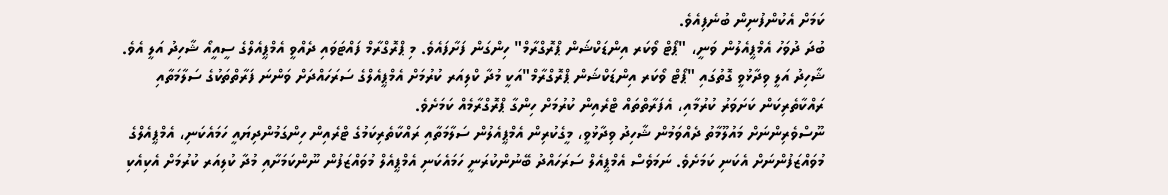ކަމަށް އެކުންފުނިން ބުނެފިއެވެ.
ބުދަ ދުވަހު އެމްޕީއެލުން ވަނީ، "ޕޯޓް ވޯކަރ އިންޑަކްޝަން ޕްރޮގްރާމް" ހިންގަން ފަށާފައެވެ. މި ޕްރޮގްރާމް ފައްޓަވައި ދެއްވީ އެމްޕީއެލްގެ ސީއީއޯ ޝާހިދު އަލީ އެވެ. ޝާހިދު އަލީ ވިދާޅުވީ ގޮތުގައި "ޕޯޓް ވޯކަރ އިންޑަކްޝަން ޕްރޮގްރާމް"އަކީ މުދާ ކްލިއަރ ކުރުމަށް އެމްޕީއެލްގެ ސަރަހައްދަށް ވަންނަ ފަރާތްތަކުގެ ސަލާމަތާއި ރައްކާތެރިކަން ކަށަވަރު ކުރުމާއި، އެފަރާތްތައް ޓްރެއިން ކުރުމަށް ހިންގާ ޕްރޮގްރާމެއް ކަމަށެވެ.
ނޫސްވެރިންނަށް މައުލޫމާތު ދެއްވަމުން ޝާހިދު ވިދާޅުވީ، މީގެކުރިން އެމްޕީއެލުން ސަލާމަތާއި ރައްކާތެރިކަމުގެ ޓްރެއިން ހިންގަމުންދިޔައީ ހަމައެކަނި، އެމްޕީއެލްގެ މުވައްޒަފުންނަށް އެކަނި ކަމަށެވެ. ނަމަވެސް އެމްޕީއެލް ސަރަހައްދު ބޭނުންކުރަނީ ހަމައެކަނި އެމްޕީއެލް މުވައްޒަފުން ނޫންކަމަށާއި މުދާ ކުލިއަރ ކުރުމަށް އެކިއެކި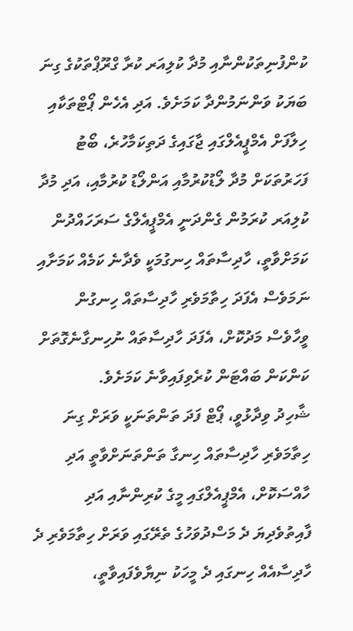ކުންފުނިތަކުންނާއި މުދާ ކުލިއަރ ކުރާ ގްރޫޕްތަކުގެ ގިނަ ބަޔަކު ވަންނަމުންދާ ކަމަށެވެ. އަދި އެހެން ޕޯޓްތަކާއި ހިލާފަށް އެމްޕީއެލްގައި ޖާގައިގެ ދަތިކަމާހުރެ، ބޯޓު ފަހަރުތަކަށް މުދާ ލޯޑުކުރުމާއި އަންލޯޑު ކުރުމާއި، އަދި މުދާ ކުލިއަރ ކުރަމުން ގެންދަނީ އެމްޕީއެލްގެ ސަރަހައްދުން ކަމަށްވާތީ، ހާދިސާތައް ހިނގުމަކީ ވެދާނެ ކަމެއް ކަމަށާއި ނަމަވެސް އެފަދަ ހިތާމަވެރި ހާދިސާތައް ހިނގުން ވީހާވެސް މަދުކޮށް، އެފަދަ ހާދިސާތައް ނުހިނގާނެގޮތަށް ކަންކަން ބައްޓަން ކުރެވިފައިވާނެ ކަމަށެވެ.
ޝާހިދު ވިދާޅުވީ، ޕޯޓް ފަދަ ތަންތަނަކީ ވަރަށް ގިނަ ހިތާމަވެރި ހާދިސާތައް ހިނގާ ތަންތަނަށްވާތީ އަދި ހާއްސަކޮށް، އެމްޕީއެލްގައި މީގެ ކުރިންނާއި އަދި ފާއިތުވެދިޔަ ދެ މަސްދުވަހުގެ ތެރޭގައި ވަރަށް ހިތާމަވެރި ދެ ހާދިސާއެއް ހިނގައި ދެ މީހަކު ނިޔާވެފައިވާތީ،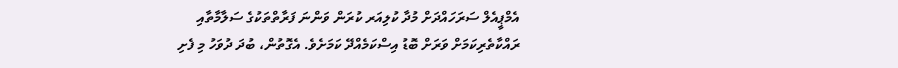އެމްޕީއެލް ސަރަހައްދަށް މުދާ ކުލިއަރ ކުރަން ވަންނަ ފަރާތްތަކުގެ ސަލާމާތާއި ރައްކާތެރިކަމަށް ވަރަށް ބޮޑު އިސްކަމެއްދޭ ކަމަށެވެ. އެގޮތުން، ބުދަ ދުވަހު މި ފެށި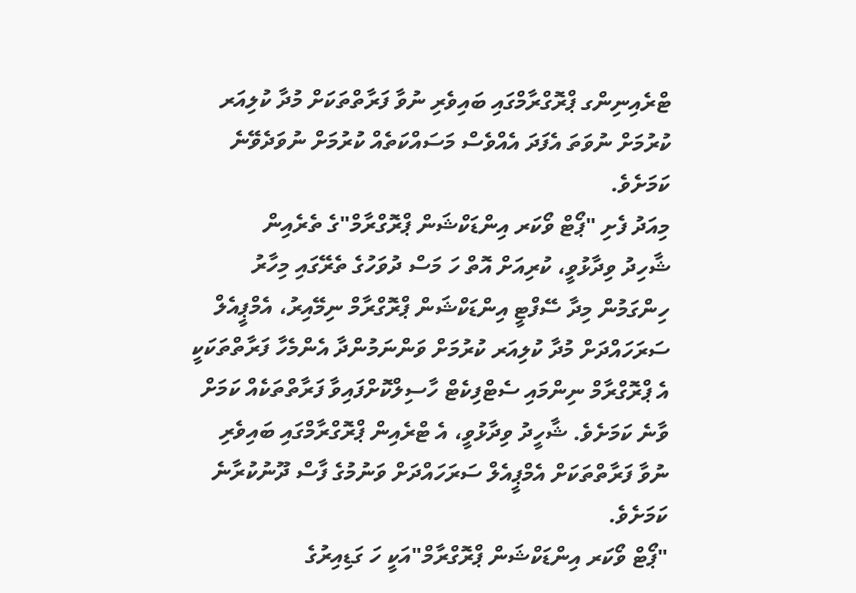ޓްރެއިނިންގ ޕްރޮގްރާމްގައި ބައިވެރި ނުވާ ފަރާތްތަކަށް މުދާ ކުލިއަރ ކުރުމަށް ނުވަތަ އެފަދަ އެއްވެސް މަސައްކަތެއް ކުރުމަށް ނުވަދެވޭނެ ކަމަށެވެ.
މިއަދު ފެށި "ޕޯޓް ވޯކަރ އިންޑަކްޝަން ޕްރޮގްރާމް"ގެ ތެރެއިން
ޝާހިދު ވިދާޅުވީ، ކުރިއަށް އޮތް ހަ މަސް ދުވަހުގެ ތެރޭގައި މިހާރު ހިންގަމުން މިދާ ސޭފްޓީ އިންޑަކްޝަން ޕްރޮގްރާމް ނިމޭއިރު، އެމްޕީއެލް ސަރަހައްދަށް މުދާ ކުލިއަރ ކުރުމަށް ވަންނަމުންދާ އެންމެހާ ފަރާތްތަކަކީ އެ ޕްރޮގްރާމް ނިންމައި ސެޓްފިކެޓް ހާސިލްކޮށްފައިވާ ފަރާތްތަކެއް ކަމަށް ވާނެ ކަމަށެވެ. ޝާހީދު ވިދާޅުވީ، އެ ޓްރެއިން ޕްރޮގްރާމްގައި ބައިވެރި ނުވާ ފަރާތްތަކަށް އެމްޕީއެލް ސަރަހައްދަށް ވަނުމުގެ ފާސް ދޫނުކުރާނެ ކަމަށެވެ.
"ޕޯޓް ވޯކަރ އިންޑަކްޝަން ޕްރޮގްރާމް"އަކީ ހަ ގަޑިއިރުގެ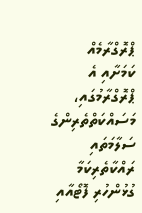ޕްރޮގްރާމެއް ކަމަށާއި އެ ޕްރޮގްރާމުގައި، މަސައްކަތްތެރިންގެ ސަލާމަތައި ރައްކާތެރިކަމާ ގުޅުންހުރި ފޮޓޯއާއި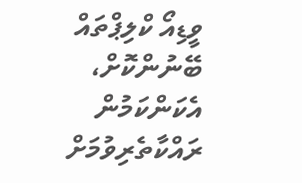ވީޑިއޯ ކްލިޕްތައް ބޭނުންކޮށް، އެކަންކަމުން ރައްކާތެރިވުމަށް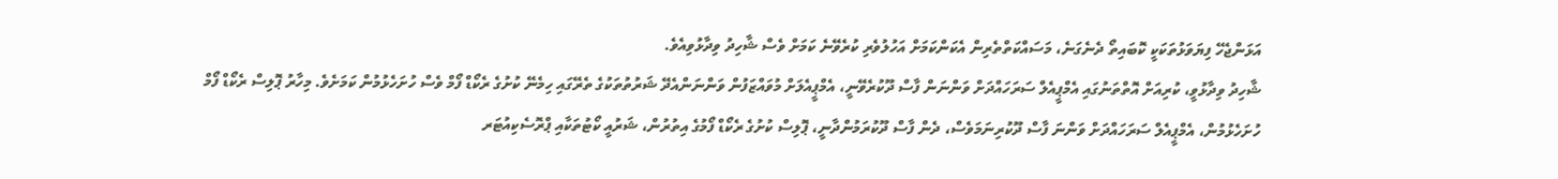އަޅަންޖެހޭ ފިޔަވަޅުތަކަކީ ކޮބައިތޯ ދެނެގަނެ، މަސައްކަތްތެރިން އެކަންކަމަށް އަހުލުވެރި ކުރެވޭނެ ކަމަށް ވެސް ޝާހިދު ވިދާޅުވިއެވެ.
ޝާހިދު ވިދާޅުވީ، ކުރިއަށް އޮތްތަނުގައި އެމްޕީއެލް ސަރަހައްދަށް ވަންނަން ފާސް ދޫކުރެވޭނީ، އެމްޕީއެލަށް މުވައްޒަފުން ވަންނަންއެދޭ ޝަރުތުތަކުގެ ތެރޭގައި ހިމެނޭ ކުށުގެ ރެކޯޑް ފޯމް ވެސް ހުށަހެޅުމުން ކަމަށެވެ. މިހާރު ޕޮލިސް ރެކޯޑް ފޯމް ހުށަހެޅުމުން، އެމްޕީއެލް ސަރަހައްދަށް ވަންނަ ފާސް ދޫކުރިނަމަވެސް، ދެން ފާސް ދޫކުރަމުންދާނީ، ޕޮލިސް ކުށުގެ ރެކޯޑް ފޯމުގެ އިތުރުން، ޝަރުއީ ކޯޓުތަކާއި ޕްރޮސެކިއުޓަރ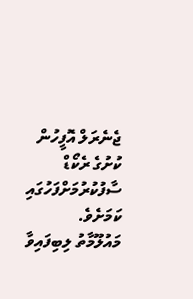ޖެނެރަލް އޮފީހުން ކުށުގެ ރެކޯޑް ސާފުކުރުމަށްފަހުގައި ކަމަށެވެ.
މައުލޫމާތު ލިބިފައިވާ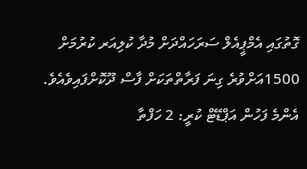ގޮތުގައި އެމްޕީއެލް ސަރަހައްދަށް މުދާ ކުލިއަރ ކުރުމަށް 1500އަށްވުރެ ގިނަ ފަރާތްތަކަށް ފާސް ދޫކޮށްފައިވެއެވެ.
އެންމެ ފަހުން އަޕްޑޭޓް ކުރީ: 2 ހަފްތާ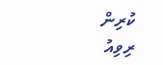ކުރިން
ރިވިއު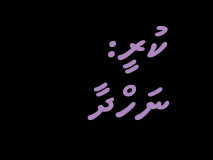ކުރީ: ނަހްދާ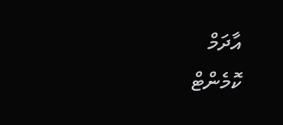އާދަމް
ކޮމެންޓް